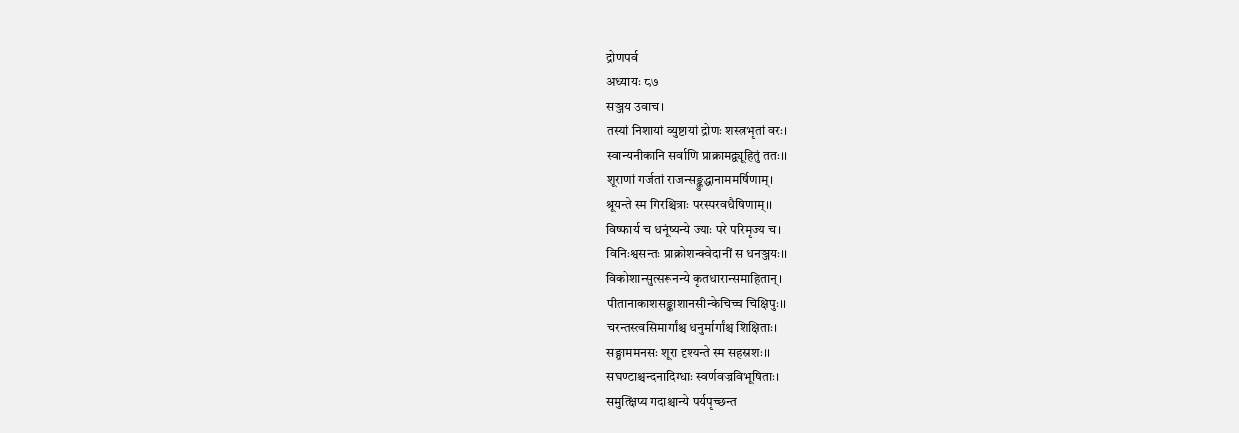द्रोणपर्व
अध्यायः ८७
सञ्जय उवाच।
तस्यां निशायां व्युष्टायां द्रोणः शस्त्रभृतां वरः।
स्वान्यनीकानि सर्वाणि प्राक्रामद्व्यूहितुं ततः।।
शूराणां गर्जतां राजन्सङ्क्रुद्धानाममर्षिणाम्।
श्रूयन्ते स्म गिरश्चित्राः परस्परवधैषिणाम्।।
विष्फार्य च धनूंष्यन्ये ज्याः परे परिमृज्य च।
विनिःश्वसन्तः प्राक्रोशन्क्वेदानीं स धनञ्जयः।।
विकोशान्सुत्सरूनन्ये कृतधारान्समाहितान्।
पीतानाकाशसङ्काशानसीन्केचिच्च चिक्षिपुः।।
चरन्तस्त्वसिमार्गांश्च धनुर्मार्गांश्च शिक्षिताः।
सङ्ग्राममनसः शूरा दृश्यन्ते स्म सहस्रशः।।
सघण्टाश्चन्दनादिग्धाः स्वर्णवज्रविभूषिताः।
समुत्क्षिप्य गदाश्चान्ये पर्यपृच्छन्त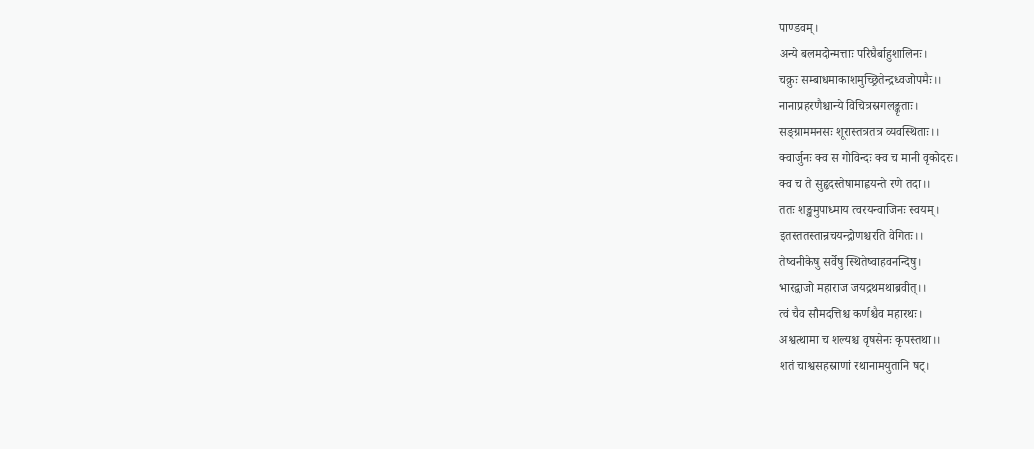पाण्डवम्।
अन्ये बलमदोन्मत्ताः परिघैर्बाहुशालिनः।
चक्रुः सम्बाधमाकाशमुच्छ्रितेन्द्रध्वजोपमैः।।
नानाप्रहरणैश्चान्ये विचित्रस्रगलङ्कृताः।
सङ्ग्राममनसः शूरास्तत्रतत्र व्यवस्थिताः।।
क्वार्जुनः क्व स गोविन्दः क्व च मानी वृकोदरः।
क्व च ते सुहृदस्तेषामाह्वयन्ते रणे तदा।।
ततः शङ्खमुपाध्माय त्वरयन्वाजिनः स्वयम्।
इतस्ततस्तान्रचयन्द्रोणश्चरति वेगितः।।
तेष्वनीकेषु सर्वेषु स्थितेष्वाहवनन्दिषु।
भारद्वाजो महाराज जयद्रथमथाब्रवीत्।।
त्वं चैव सौमदत्तिश्च कर्णश्चैव महारथः।
अश्वत्थामा च शल्यश्च वृषसेनः कृपस्तथा।।
शतं चाश्वसहस्राणां रथानामयुतानि षट्।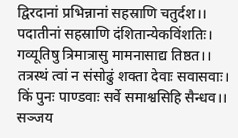द्विरदानां प्रभिन्नानां सहस्राणि चतुर्दश।।
पदातीनां सहस्राणि दंशितान्येकविंशतिः।
गव्यूतिषु त्रिमात्रासु मामनासाद्य तिष्ठत।।
तत्रस्थं त्वां न संसोढुं शक्ता देवाः सवासवाः।
किं पुनः पाण्डवाः सर्वे समाश्वसिहि सैन्धव।।
सञ्जय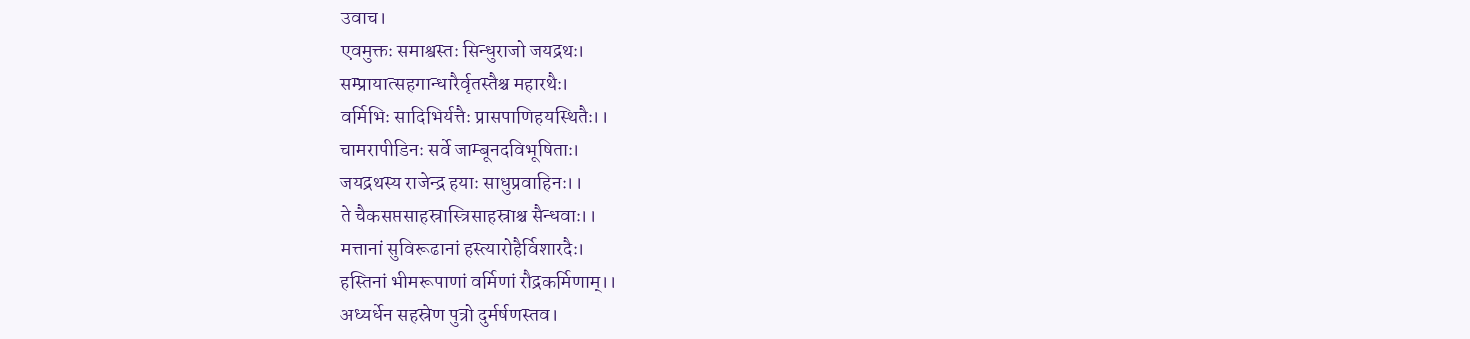उवाच।
एवमुक्तः समाश्वस्तः सिन्धुराजो जयद्रथः।
सम्प्रायात्सहगान्धारैर्वृतस्तैश्च महारथैः।
वर्मिभिः सादिभिर्यत्तैः प्रासपाणिहयस्थितैः।।
चामरापीडिनः सर्वे जाम्बूनदविभूषिताः।
जयद्रथस्य राजेन्द्र हयाः साधुप्रवाहिनः।।
ते चैकसप्तसाहस्रास्त्रिसाहस्राश्च सैन्धवाः।।
मत्तानां सुविरूढानां हस्त्यारोहैर्विशारदैः।
हस्तिनां भीमरूपाणां वर्मिणां रौद्रकर्मिणाम्।।
अध्यर्धेन सहस्रेण पुत्रो दुर्मर्षणस्तव।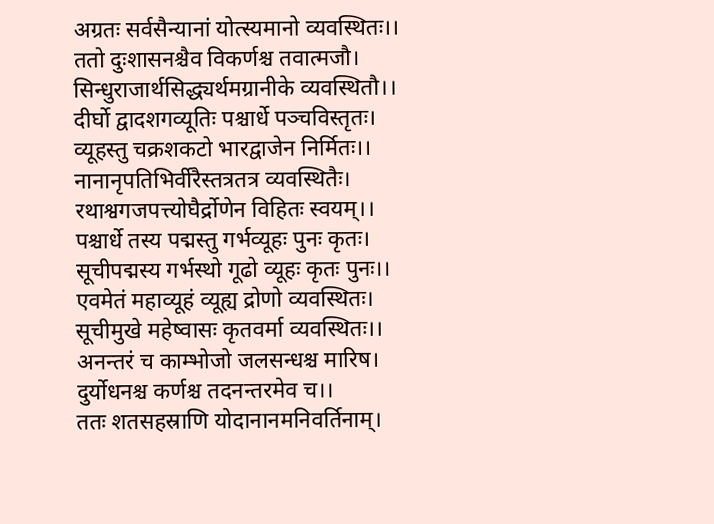अग्रतः सर्वसैन्यानां योत्स्यमानो व्यवस्थितः।।
ततो दुःशासनश्चैव विकर्णश्च तवात्मजौ।
सिन्धुराजार्थसिद्ध्यर्थमग्रानीके व्यवस्थितौ।।
दीर्घो द्वादशगव्यूतिः पश्चार्धे पञ्चविस्तृतः।
व्यूहस्तु चक्रशकटो भारद्वाजेन निर्मितः।।
नानानृपतिभिर्वीरैस्तत्रतत्र व्यवस्थितैः।
रथाश्वगजपत्त्योघैर्द्रोणेन विहितः स्वयम्।।
पश्चार्धे तस्य पद्मस्तु गर्भव्यूहः पुनः कृतः।
सूचीपद्मस्य गर्भस्थो गूढो व्यूहः कृतः पुनः।।
एवमेतं महाव्यूहं व्यूह्य द्रोणो व्यवस्थितः।
सूचीमुखे महेष्वासः कृतवर्मा व्यवस्थितः।।
अनन्तरं च काम्भोजो जलसन्धश्च मारिष।
दुर्योधनश्च कर्णश्च तदनन्तरमेव च।।
ततः शतसहस्राणि योदानानमनिवर्तिनाम्।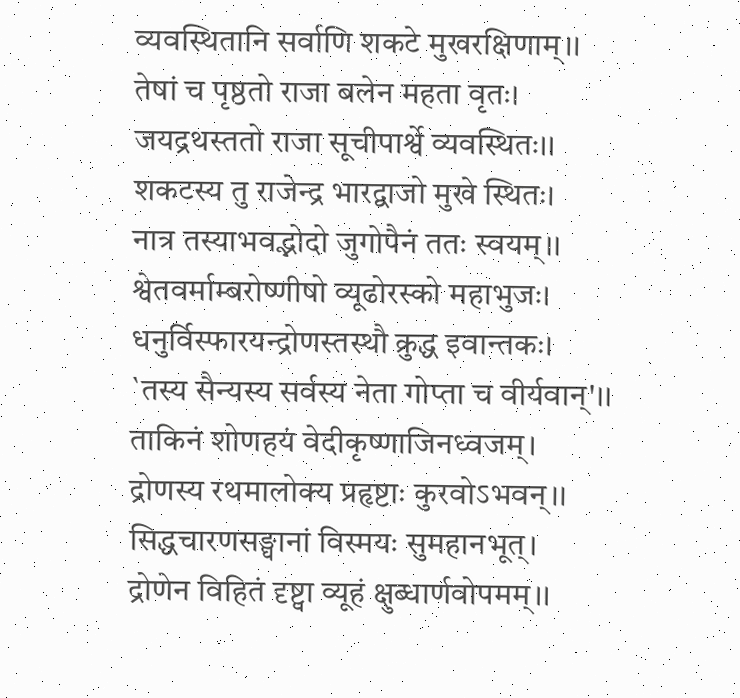व्यवस्थितानि सर्वाणि शकटे मुखरक्षिणाम्।।
तेषां च पृष्ठतो राजा बलेन महता वृतः।
जयद्रथस्ततो राजा सूचीपार्श्वे व्यवस्थितः।।
शकटस्य तु राजेन्द्र भारद्वाजो मुखे स्थितः।
नात्र तस्याभवद्भोदो जुगोपैनं ततः स्वयम्।।
श्वेतवर्माम्बरोष्णीषो व्यूढोरस्को महाभुजः।
धनुर्विस्फारयन्द्रोणस्तस्थौ क्रुद्ध इवान्तकः।
`तस्य सैन्यस्य सर्वस्य नेता गोप्ता च वीर्यवान्'।।
ताकिनं शोणहयं वेदीकृष्णाजिनध्वजम्।
द्रोणस्य रथमालोक्य प्रहृष्टाः कुरवोऽभवन्।।
सिद्धचारणसङ्घानां विस्मयः सुमहानभूत्।
द्रोणेन विहितं दृष्ट्वा व्यूहं क्षुब्धार्णवोपमम्।।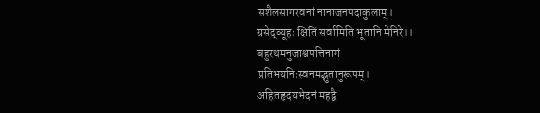सशैलसागरवनां नानाजनपदाकुलाम्।
ग्रसेद्व्यूहः क्षितिं सर्वामिति भूतानि मेनिरे।।
बहुरथमनुजाश्वपत्तिनागं
प्रतिभयनिःस्वनमद्भुतानुरूपम्।
अहितहृदयभेदनं महद्वै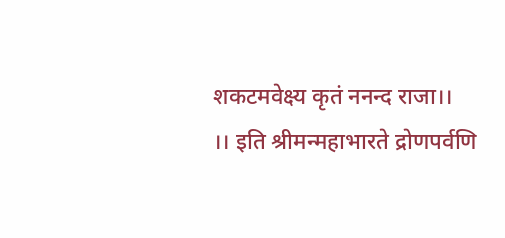शकटमवेक्ष्य कृतं ननन्द राजा।।
।। इति श्रीमन्महाभारते द्रोणपर्वणि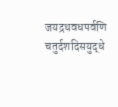जयद्रथवधपर्वणि
चतुर्दशदिसयुद्धे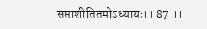सप्ताशीतितमोऽध्यायः।। 87 ।।